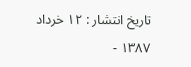تاریخ انتشار : ۱۲ خرداد ۱۳۸۷ -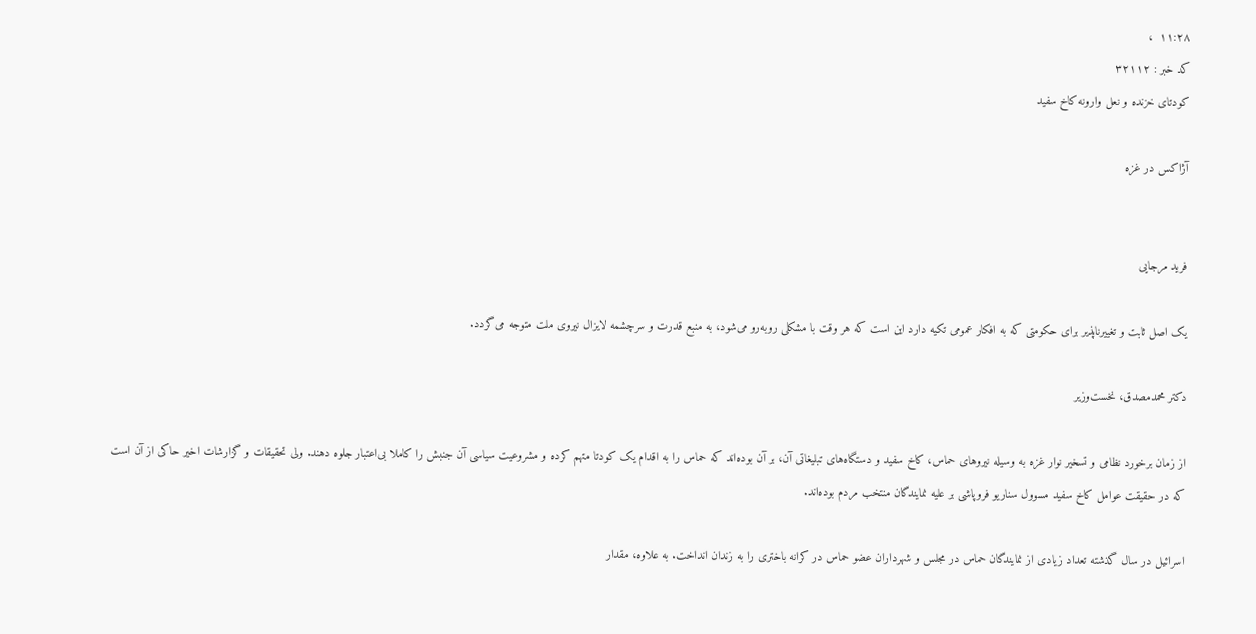۱۱:۲۸  ،
کد خبر : ۳۲۱۱۲
کودتای خزنده و نعل وارونه کاخ سفید

آژاکس در غزه


فرید مرجایی

یک اصل ثابت و تغییرناپذیر برای حکومتی که به افکار عمومی تکیه دارد این است که هر وقت با مشکلی روبه‌رو می‌شود، به منبع قدرت و سرچشمه لایزال نیروی ملت متوجه می‌گردد.

دکتر محمدمصدق، نخست‌وزیر

از زمان برخورد نظامی و تسخیر نوار غزه به وسیله نیروهای حماس، کاخ سفید و دستگاه‌های تبلیغاتی آن، بر آن بوده‌اند که حماس را به اقدام یک کودتا متهم کرده و مشروعیت سیاسی آن جنبش را کاملا بی‌اعتبار جلوه دهند. ولی تحقیقات و گزارشات اخیر حاکی از آن است که در حقیقت عوامل کاخ سفید مسوول سناریو فروپاشی بر علیه نمایندگان منتخب مردم بوده‌اند.

اسرائیل در سال گذشته تعداد زیادی از نمایندگان حماس در مجلس و شهرداران عضو حماس در کرانه باختری را به زندان انداخت. به علاوه، مقدار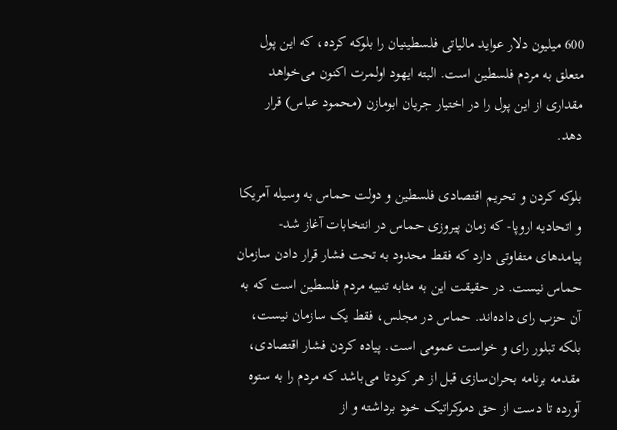600 میلیون دلار عواید مالیاتی فلسطینیان را بلوکه کرده، که این پول متعلق به مردم فلسطین است. البته ایهود اولمرت اکنون می‌خواهد مقداری از این پول را در اختیار جریان ابومازن (محمود عباس) قرار دهد.

بلوکه کردن و تحریم اقتصادی فلسطین و دولت حماس به وسیله آمریکا و اتحادیه اروپا- که زمان پیروزی حماس در انتخابات آغاز شد- پیامدهای متفاوتی دارد که فقط محدود به تحت فشار قرار دادن سازمان حماس نیست. در حقیقت این به مثابه تنبیه مردم فلسطین است که به آن حزب رای داده‌اند. حماس در مجلس، فقط یک سازمان نیست، بلکه تبلور رای و خواست عمومی است. پیاده کردن فشار اقتصادی، مقدمه برنامه بحران‌سازی قبل از هر کودتا می‌باشد که مردم را به ستوه آورده تا دست از حق دموکراتیک خود برداشته و از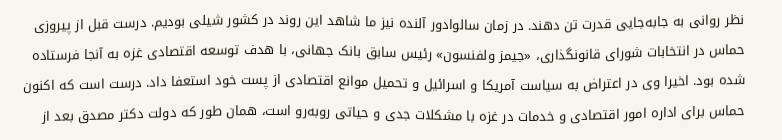نظر روانی به جابه‌جایی قدرت تن دهند. در زمان سالوادور آلنده نیز ما شاهد این روند در کشور شیلی بودیم. درست قبل از پیروزی حماس در انتخابات شورای قانونگذاری، «جیمز ولفنسون» رئیس سابق بانک جهانی، با هدف توسعه اقتصادی غزه به آنجا فرستاده شده بود. اخیرا وی در اعتراض به سیاست آمریکا و اسرائیل و تحمیل موانع اقتصادی از پست خود استعفا داد. درست است که اکنون حماس برای اداره امور اقتصادی و خدمات در غزه با مشکلات جدی و حیاتی روبه‌رو است، همان طور که دولت دکتر مصدق بعد از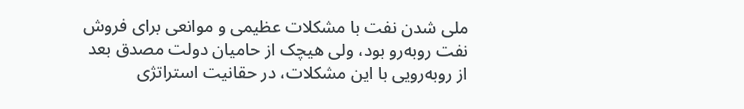ملی شدن نفت با مشکلات عظیمی و موانعی برای فروش نفت روبه‌رو بود، ولی هیچک از حامیان دولت مصدق بعد از روبه‌رویی با این مشکلات، در حقانیت استراتژی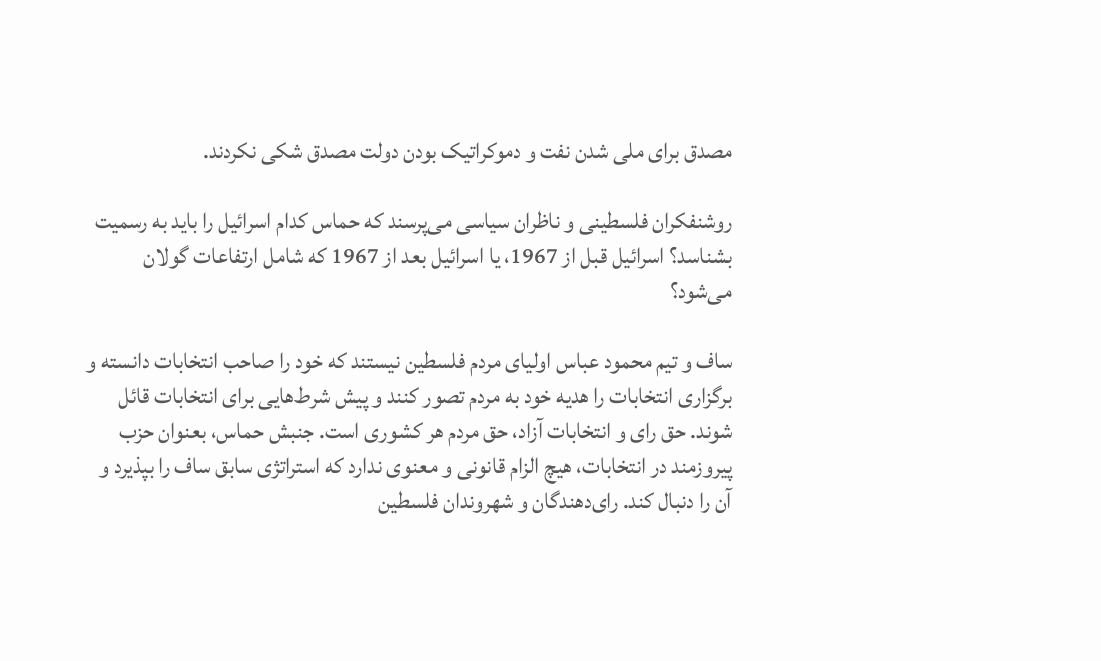مصدق برای ملی شدن نفت و دموکراتیک بودن دولت مصدق شکی نکردند.

روشنفکران فلسطینی و ناظران سیاسی می‌پرسند که حماس کدام اسرائیل را باید به رسمیت بشناسد؟ اسرائیل قبل از 1967، یا اسرائیل بعد از 1967 که شامل ارتفاعات گولان می‌شود؟‌

ساف و تیم محمود عباس اولیای مردم فلسطین نیستند که خود را صاحب انتخابات دانسته و برگزاری انتخابات را هدیه خود به مردم تصور کنند و پیش شرط‌هایی برای انتخابات قائل شوند. حق رای و انتخابات آزاد، حق مردم هر کشوری است. جنبش حماس، بعنوان حزب پیروزمند در انتخابات، هیچ الزام قانونی و معنوی ندارد که استراتژی سابق ساف را بپذیرد و آن را دنبال کند. رای‌دهندگان و شهروندان فلسطین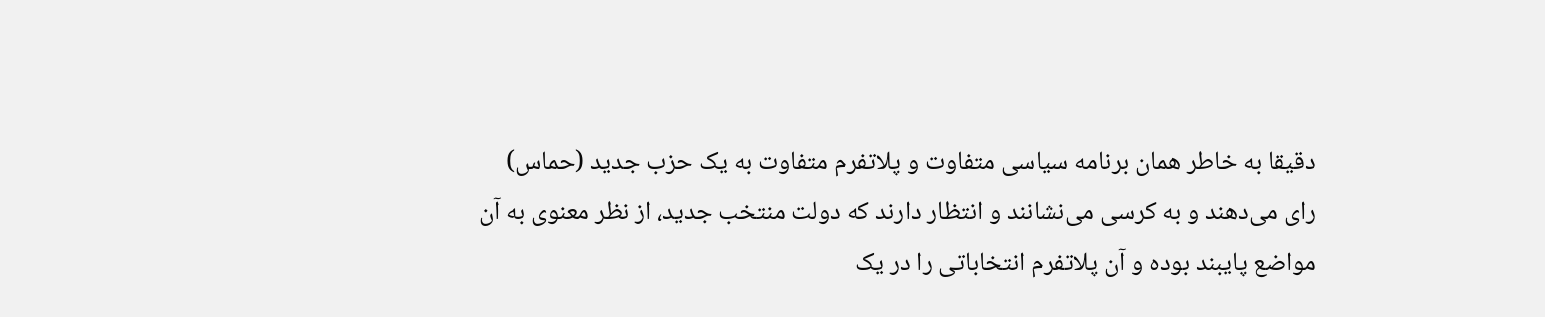دقیقا به خاطر همان برنامه سیاسی متفاوت و پلاتفرم متفاوت به یک حزب جدید (حماس) رای می‌دهند و به کرسی می‌نشانند و انتظار دارند که دولت منتخب جدید، از نظر معنوی به آن مواضع پایبند بوده و آن پلاتفرم انتخاباتی را در یک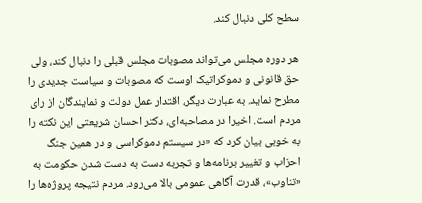سطح کلی دنبال کند.

هر دوره مجلس می‌تواند مصوبات مجلس قبلی را دنبال کند، ولی حق قانونی و دموکراتیک اوست که مصوبات و سیاست جدیدی را مطرح نماید. به عبارت دیگر، اقتدار عمل دولت و نمایندگان از رای مردم است. اخیرا در مصاحبه‌ای، دکتر احسان شریعتی این نکته را به خوبی بیان کرد که «در سیستم دموکراسی و در همین جنگ احزاب و تغییر برنامه‌ها و تجربه دست به دست شدن حکومت به «تناوب»، قدرت آگاهی عمومی بالا می‌رود. مردم نتیجه پروژه‌ها را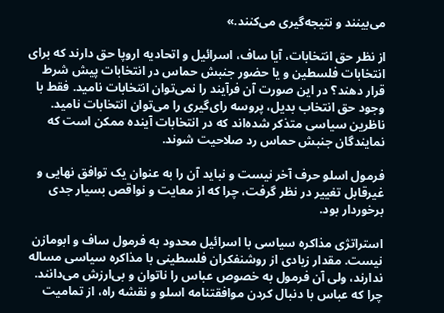می‌بینند و نتیجه‌گیری می‌کنند.»

از نظر حق انتخابات، آیا ساف، اسرائیل و اتحادیه اروپا حق دارند که برای انتخابات فلسطین و یا حضور جنبش حماس در انتخابات پیش شرط قرار دهند؟ ‌در این صورت آن فرآیند را نمی‌توان انتخابات نامید. فقط با وجود حق انتخاب بدیل، پروسه رای‌گیری را می‌توان انتخابات نامید. ناظرین سیاسی متذکر شده‌اند که در انتخابات آینده ممکن است که نمایندگان جنبش حماس رد صلاحیت شوند.

فرمول اسلو حرف آخر نیست و نباید آن را به عنوان یک توافق نهایی و غیرقابل تغییر در نظر گرفت،‌ چرا که از معایت و نواقص بسیار جدی برخوردار بود.

استراتژی مذاکره سیاسی با اسرائیل محدود به فرمول ساف و ابومازن نیست. مقدار زیادی از روشنفکران فلسطینی با مذاکره سیاسی مساله ندارند، ولی آن فرمول به خصوص عباس را ناتوان و بی‌ارزش می‌دانند. چرا که عباس با دنبال کردن موافقتنامه اسلو و نقشه راه، از تمامیت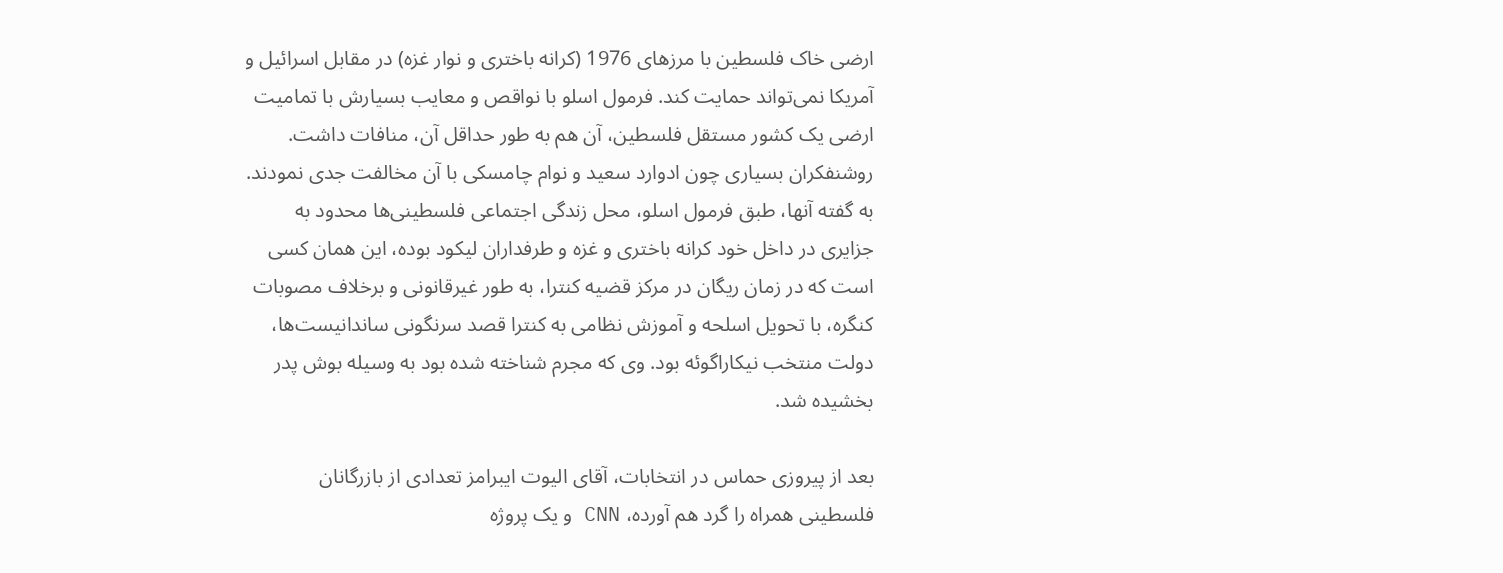ارضی خاک فلسطین با مرزهای 1976 (کرانه باختری و نوار غزه) در مقابل اسرائیل و آمریکا نمی‌تواند حمایت کند. فرمول اسلو با نواقص و معایب بسیارش با تمامیت ارضی یک کشور مستقل فلسطین، آن هم به طور حداقل آن، منافات داشت. روشنفکران بسیاری چون ادوارد سعید و نوام چامسکی با آن مخالفت جدی نمودند. به گفته آنها، طبق فرمول اسلو، محل زندگی اجتماعی فلسطینی‌ها محدود به جزایری در داخل خود کرانه باختری و غزه و طرفداران لیکود بوده، این همان کسی است که در زمان ریگان در مرکز قضیه کنترا، به طور غیرقانونی و برخلاف مصوبات کنگره، با تحویل اسلحه و آموزش نظامی به کنترا قصد سرنگونی ساندانیست‌ها، دولت منتخب نیکاراگوئه بود. وی که مجرم شناخته شده بود به وسیله بوش پدر بخشیده شد.

بعد از پیروزی حماس در انتخابات، آقای الیوت ایبرامز تعدادی از بازرگانان فلسطینی همراه را گرد هم آورده، CNN و یک پروژه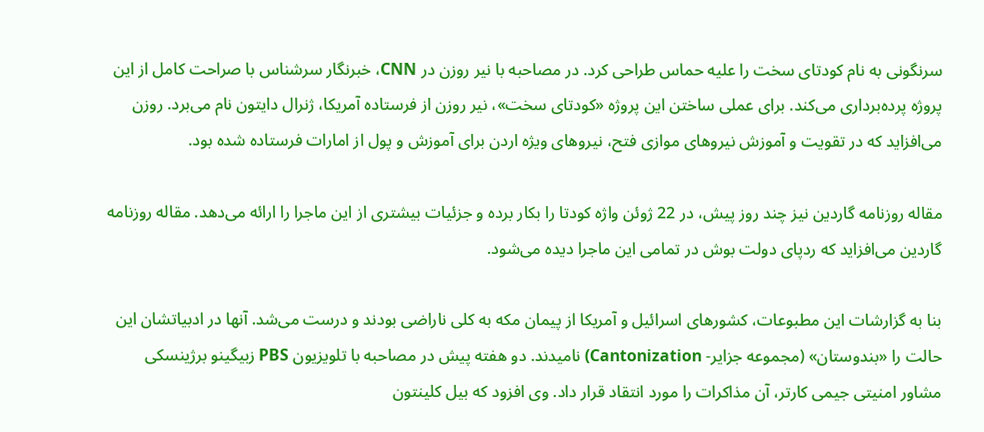سرنگونی به نام کودتای سخت را علیه حماس طراحی کرد. در مصاحبه با نیر روزن در CNN، خبرنگار سرشناس با صراحت کامل از این پروژه پرده‌برداری می‌کند. برای عملی ساختن این پروژه «کودتای سخت»، نیر روزن از فرستاده آمریکا، ژنرال دایتون نام می‌برد. روزن می‌افزاید که در تقویت و آموزش نیروهای موازی فتح، نیروهای ویژه اردن برای آموزش و پول از امارات فرستاده شده بود.

مقاله روزنامه گاردین نیز چند روز پیش، در 22 ژوئن واژه کودتا را بکار برده و جزئیات بیشتری از این ماجرا را ارائه می‌دهد. مقاله روزنامه گاردین می‌افزاید که ردپای دولت بوش در تمامی این ماجرا دیده می‌شود.

بنا به گزارشات این مطبوعات، کشورهای اسرائیل و آمریکا از پیمان مکه به کلی ناراضی بودند و درست می‌شد. آنها در ادبیاتشان این حالت را «بندوستان» (مجموعه جزایر- Cantonization) نامیدند. دو هفته پیش در مصاحبه با تلویزیون PBS زبیگینو برژینسکی مشاور امنیتی جیمی کارتر، آن مذاکرات را مورد انتقاد قرار داد. وی افزود که بیل کلینتون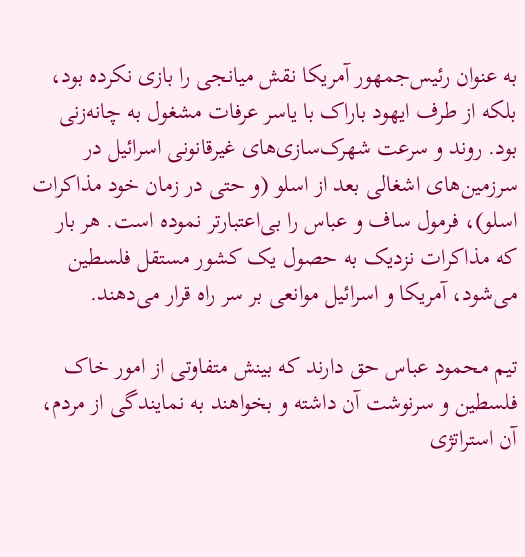به عنوان رئیس‌جمهور آمریکا نقش میانجی را بازی نکرده بود، بلکه از طرف ایهود باراک با یاسر عرفات مشغول به چانه‌زنی بود. روند و سرعت شهرک‌سازی‌های غیرقانونی اسرائیل در سرزمین‌های اشغالی بعد از اسلو (و حتی در زمان خود مذاکرات اسلو)، فرمول ساف و عباس را بی‌اعتبارتر نموده است. هر بار که مذاکرات نزدیک به حصول یک کشور مستقل فلسطین می‌شود، آمریکا و اسرائیل موانعی بر سر راه قرار می‌دهند.

تیم محمود عباس حق دارند که بینش متفاوتی از امور خاک فلسطین و سرنوشت آن داشته و بخواهند به نمایندگی از مردم، آن استراتژی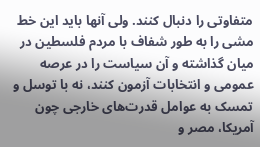متفاوتی را دنبال کنند. ولی آنها باید این خط مشی را به طور شفاف با مردم فلسطین در میان گذاشته و آن سیاست را در عرصه عمومی و انتخابات آزمون کنند، نه با توسل و تمسک به عوامل قدرت‌های خارجی چون آمریکا، مصر و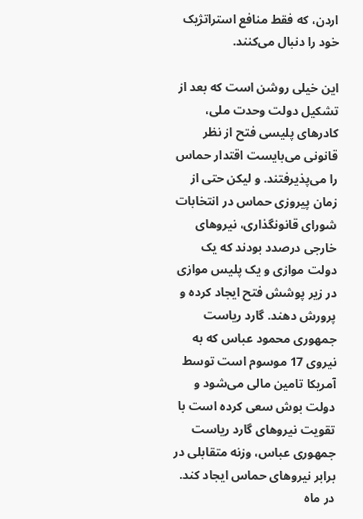اردن، که فقط منافع استراتژیک خود را دنبال می‌کنند.

این خیلی روشن است که بعد از تشکیل دولت وحدت ملی، کادرهای پلیسی فتح از نظر قانونی می‌بایست اقتدار حماس را می‌پذیرفتند. و لیکن حتی از زمان پیروزی حماس در انتخابات شورای قانونگذاری، نیروهای خارجی درصدد بودند که یک دولت موازی و یک پلیس موازی در زیر پوشش فتح ایجاد کرده و پرورش دهند. گارد ریاست جمهوری محمود عباس که به نیروی 17 موسوم است توسط آمریکا تامین مالی می‌شود و دولت بوش سعی کرده است با تقویت نیروهای گارد ریاست جمهوری عباس، وزنه متقابلی در برابر نیروهای حماس ایجاد کند. در ماه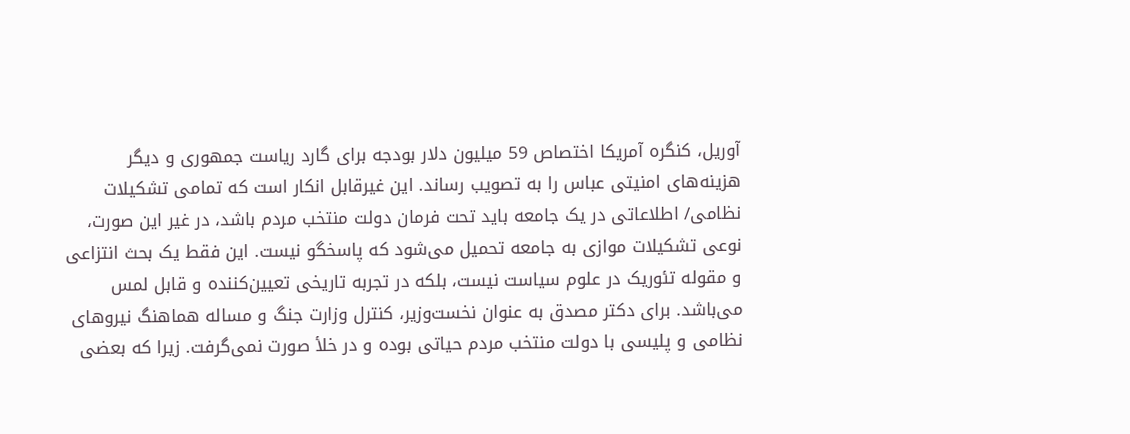آوریل، کنگره آمریکا اختصاص 59 میلیون دلار بودجه برای گارد ریاست جمهوری و دیگر هزینه‌های امنیتی عباس را به تصویب رساند. این غیرقابل انکار است که تمامی تشکیلات نظامی/ اطلاعاتی در یک جامعه باید تحت فرمان دولت منتخب مردم باشد، در غیر این صورت، نوعی تشکیلات موازی به جامعه تحمیل می‌شود که پاسخگو نیست. این فقط یک بحث انتزاعی و مقوله تئوریک در علوم سیاست نیست، بلکه در تجربه تاریخی تعیین‌کننده و قابل لمس می‌باشد. برای دکتر مصدق به عنوان نخست‌وزیر، کنترل وزارت جنگ و مساله هماهنگ نیروهای نظامی و پلیسی با دولت منتخب مردم حیاتی بوده و در خلأ صورت نمی‌گرفت. زیرا که بعضی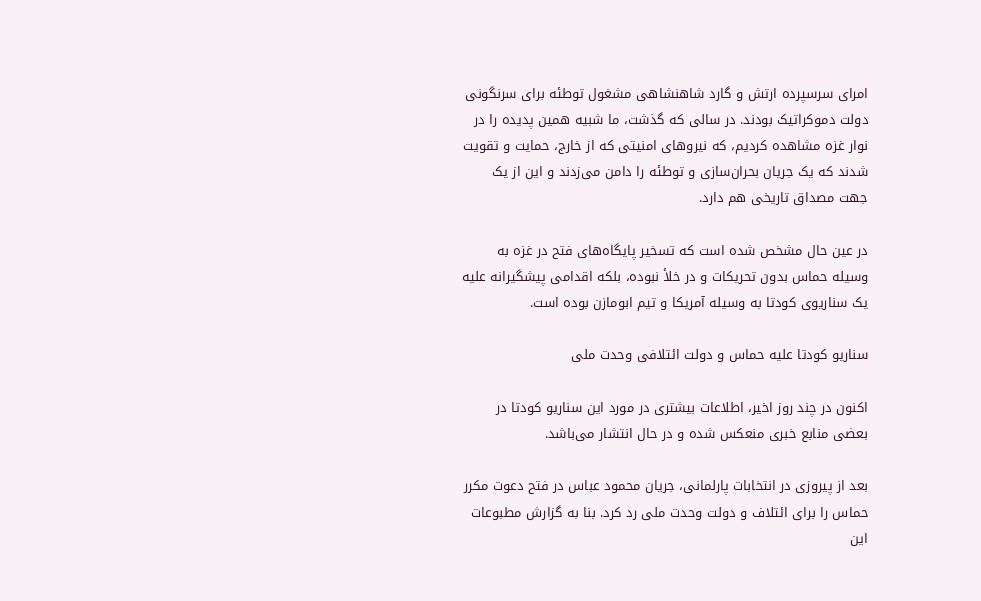امرای سرسپرده ارتش و گارد شاهنشاهی مشغول توطئه برای سرنگونی دولت دموکراتیک بودند. در سالی که گذشت، ما شبیه همین پدیده را در نوار غزه مشاهده کردیم، که نیروهای امنیتی که از خارج، حمایت و تقویت شدند که یک جریان بحران‌سازی و توطئه را دامن می‌زدند و این از یک جهت مصداق تاریخی هم دارد.

در عین حال مشخص شده است که تسخیر پایگاه‌های فتح در غزه به وسیله حماس بدون تحریکات و در خلأ نبوده، بلکه اقدامی پیشگیرانه علیه یک سناریوی کودتا به وسیله آمریکا و تیم ابومازن بوده است.

سناریو کودتا علیه حماس و دولت ائتلافی وحدت ملی

اکنون در چند روز اخیر، اطلاعات بیشتری در مورد این سناریو کودتا در بعضی منابع خبری منعکس شده و در حال انتشار می‌باشد.

بعد از پیروزی در انتخابات پارلمانی، جریان محمود عباس در فتح دعوت مکرر حماس را برای ائتلاف و دولت وحدت ملی رد کرد. بنا به گزارش مطبوعات این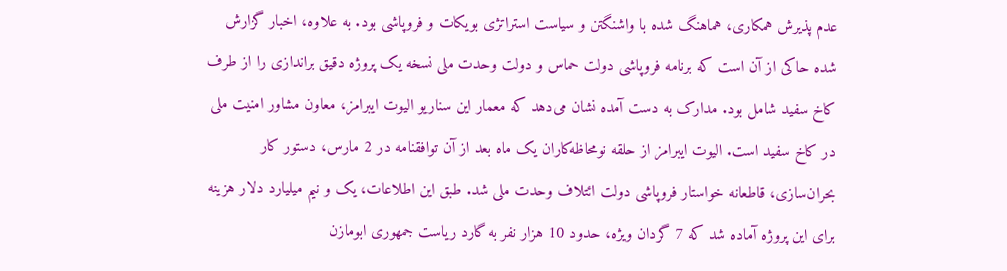عدم پذیرش همکاری، هماهنگ شده با واشنگتن و سیاست استراتژی بویکات و فروپاشی بود. به علاوه، اخبار گزارش شده حاکی از آن است که برنامه فروپاشی دولت حماس و دولت وحدت ملی نسخه یک پروژه دقیق براندازی را از طرف کاخ سفید شامل بود. مدارک به دست آمده نشان می‌دهد که معمار این سناریو الیوت ایبرامز، معاون مشاور امنیت ملی در کاخ سفید است. الیوت ایبرامز از حلقه نومحاظه‌کاران یک ماه بعد از آن توافقنامه در 2 مارس، دستور کار بحران‌سازی، قاطعانه خواستار فروپاشی دولت ائتلاف وحدت ملی شد. طبق این اطلاعات، یک و نیم میلیارد دلار هزینه برای این پروژه آماده شد که 7 گردان ویژه، حدود 10 هزار نفر به گارد ریاست جمهوری ابومازن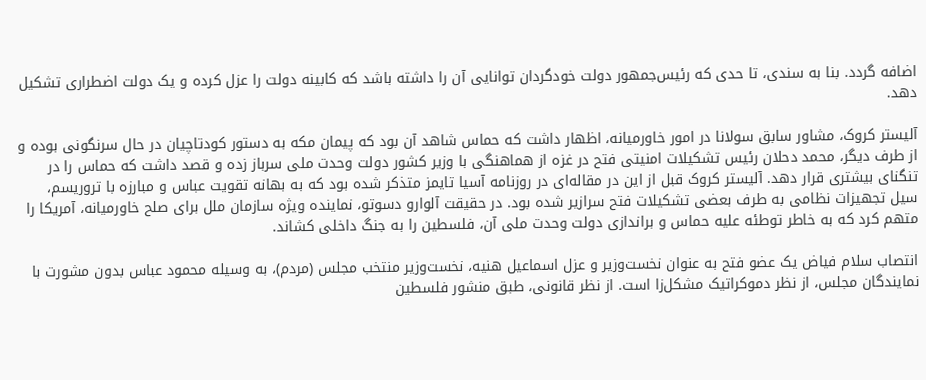اضافه گردد. بنا به سندی، تا حدی که رئیس‌جمهور دولت خودگردان توانایی آن را داشته باشد که کابینه دولت را عزل کرده و یک دولت اضطراری تشکیل دهد.

آلیستر کروک، مشاور سابق سولانا در امور خاورمیانه، اظهار داشت که حماس شاهد آن بود که پیمان مکه به دستور کودتاچیان در حال سرنگونی بوده و از طرف دیگر، محمد دحلان رئیس تشکیلات امنیتی فتح در غزه از هماهنگی با وزیر کشور دولت وحدت ملی سرباز زده و قصد داشت که حماس را در تنگنای بیشتری قرار دهد. آلیستر کروک قبل از این در مقاله‌ای در روزنامه آسیا تایمز متذکر شده بود که به بهانه تقویت عباس و مبارزه با تروریسم، سیل تجهیزات نظامی به طرف بعضی تشکیلات فتح سرازیر شده بود. در حقیقت آلوارو دسوتو، نماینده ویژه سازمان ملل برای صلح خاورمیانه، آمریکا را متهم کرد که به خاطر توطئه علیه حماس و براندازی دولت وحدت ملی آن، فلسطین را به جنگ داخلی کشاند.

انتصاب سلام فیاض یک عضو فتح به عنوان نخست‌وزیر و عزل اسماعیل هنیه، نخست‌وزیر منتخب مجلس (مردم)، به وسیله محمود عباس بدون مشورت با نمایندگان مجلس، از نظر دموکراتیک مشکل‌زا است. از نظر قانونی، طبق منشور فلسطین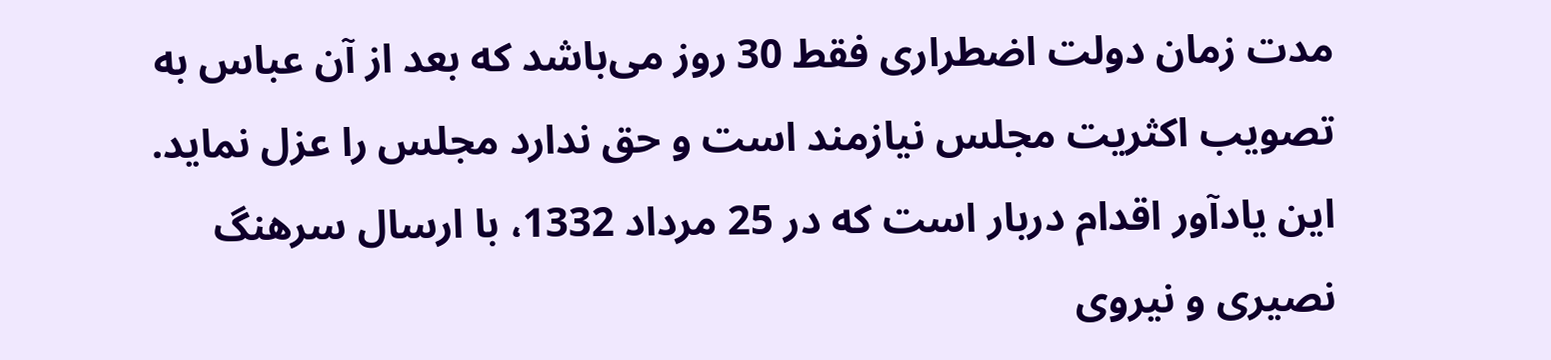مدت زمان دولت اضطراری فقط 30 روز می‌باشد که بعد از آن عباس به تصویب اکثریت مجلس نیازمند است و حق ندارد مجلس را عزل نماید. این یادآور اقدام دربار است که در 25 مرداد 1332، با ارسال سرهنگ نصیری و نیروی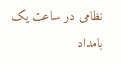نظامی در ساعت یک بامداد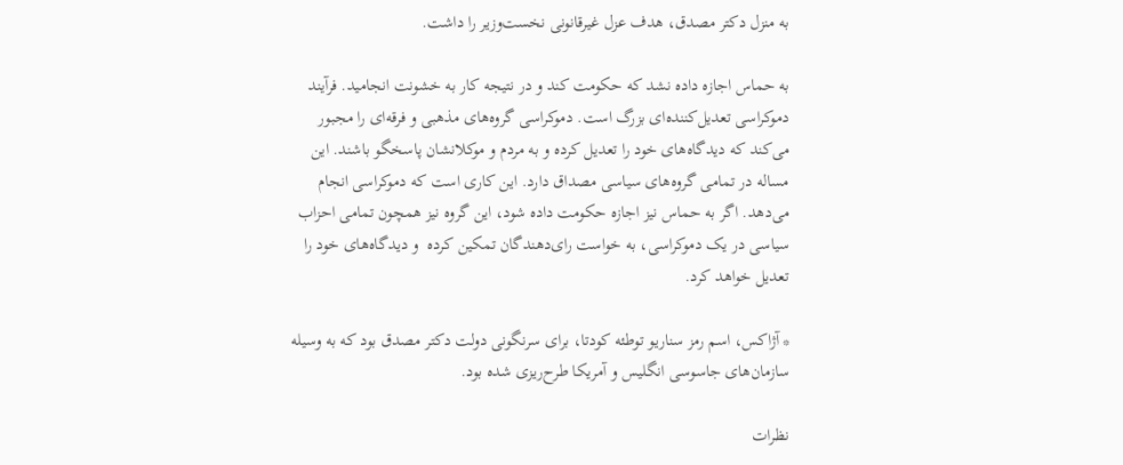به منزل دکتر مصدق، هدف عزل غیرقانونی نخست‌وزیر را داشت.

به حماس اجازه داده نشد که حکومت کند و در نتیجه کار به خشونت انجامید. فرآیند دموکراسی تعدیل‌کننده‌ای بزرگ است. دموکراسی گروه‌های مذهبی و فرقه‌ای را مجبور می‌کند که دیدگاه‌های خود را تعدیل کرده و به مردم و موکلانشان پاسخگو باشند. این مساله در تمامی گروه‌های سیاسی مصداق دارد. این کاری است که دموکراسی انجام می‌دهد. اگر به حماس نیز اجازه حکومت داده شود، این گروه نیز همچون تمامی احزاب سیاسی در یک دموکراسی، به خواست را‌ی‌دهندگان تمکین کرده  و دیدگاه‌های خود را تعدیل خواهد کرد.

* آژاکس، اسم رمز سناریو توطئه کودتا، برای سرنگونی دولت دکتر مصدق بود که به وسیله سازمان‌های جاسوسی انگلیس و آمریکا طرح‌ریزی شده بود.

نظرات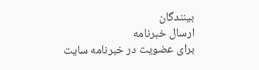بینندگان
ارسال خبرنامه
برای عضویت در خبرنامه سایت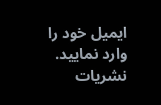ایمیل خود را وارد نمایید.
نشریات